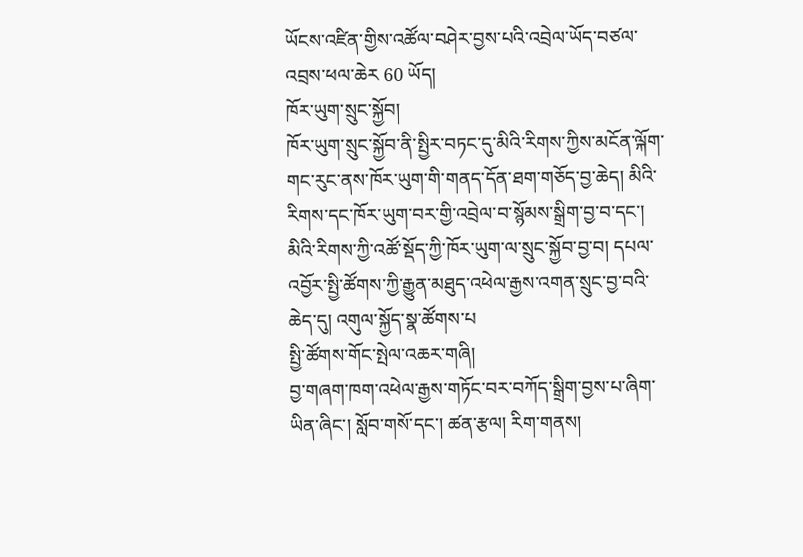ཡོངས་འཛིན་གྱིས་འཚོལ་བཤེར་བྱས་པའི་འབྲེལ་ཡོད་བཙལ་འབྲས་ཕལ་ཆེར 60 ཡོད།
ཁོར་ཡུག་སྲུང་སྐྱོབ།
ཁོར་ཡུག་སྲུང་སྐྱོབ་ནི་སྤྱིར་བཏང་དུ་མིའི་རིགས་ཀྱིས་མངོན་ལྐོག་གང་རུང་ནས་ཁོར་ཡུག་གི་གནད་དོན་ཐག་གཅོད་བྱ་ཆེད། མིའི་རིགས་དང་ཁོར་ཡུག་བར་གྱི་འབྲེལ་བ་སྙོམས་སྒྲིག་བྱ་བ་དང་། མིའི་རིགས་ཀྱི་འཚོ་སྡོད་ཀྱི་ཁོར་ཡུག་ལ་སྲུང་སྐྱོབ་བྱ་བ། དཔལ་འབྱོར་སྤྱི་ཚོགས་ཀྱི་རྒྱུན་མཐུད་འཕེལ་རྒྱས་འགན་སྲུང་བྱ་བའི་ཆེད་དུ། འགུལ་སྐྱོད་སྣ་ཚོགས་པ
སྤྱི་ཚོགས་གོང་སྤེལ་འཆར་གཞི།
བྱ་གཞག་ཁག་འཕེལ་རྒྱས་གཏོང་བར་བཀོད་སྒྲིག་བྱས་པ་ཞིག་ཡིན་ཞིང་། སློབ་གསོ་དང་། ཚན་རྩལ། རིག་གནས།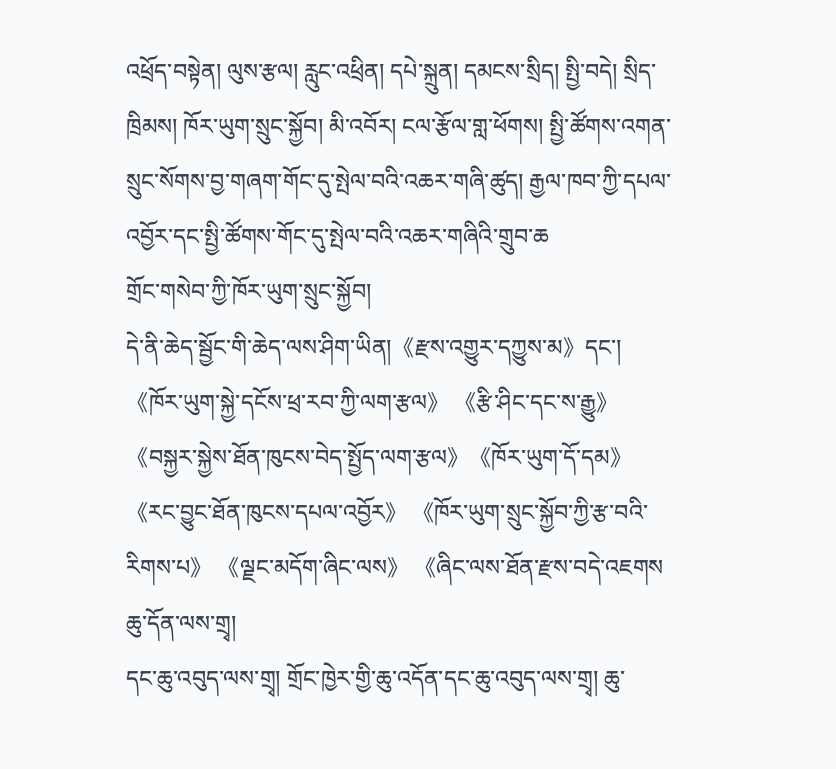འཕྲོད་བསྟེན། ལུས་རྩལ། རླུང་འཕྲིན། དཔེ་སྐྲུན། དམངས་སྲིད། སྤྱི་བདེ། སྲིད་ཁྲིམས། ཁོར་ཡུག་སྲུང་སྐྱོབ། མི་འབོར། ངལ་རྩོལ་གླ་ཕོགས། སྤྱི་ཚོགས་འགན་སྲུང་སོགས་བྱ་གཞག་གོང་དུ་སྤེལ་བའི་འཆར་གཞི་ཚུད། རྒྱལ་ཁབ་ཀྱི་དཔལ་འབྱོར་དང་སྤྱི་ཚོགས་གོང་དུ་སྤེལ་བའི་འཆར་གཞིའི་གྲུབ་ཆ
གྲོང་གསེབ་ཀྱི་ཁོར་ཡུག་སྲུང་སྐྱོབ།
དེ་ནི་ཆེད་སྦྱོང་གི་ཆེད་ལས་ཤིག་ཡིན།《རྫས་འགྱུར་དཀྱུས་མ》དང་། 《ཁོར་ཡུག་སྐྱེ་དངོས་ཕྲ་རབ་ཀྱི་ལག་རྩལ》 《རྩི་ཤིང་དང་ས་རྒྱུ》 《བསྐྱར་སྐྱེས་ཐོན་ཁུངས་བེད་སྤྱོད་ལག་རྩལ》《ཁོར་ཡུག་དོ་དམ》 《རང་བྱུང་ཐོན་ཁུངས་དཔལ་འབྱོར》 《ཁོར་ཡུག་སྲུང་སྐྱོབ་ཀྱི་རྩ་བའི་རིགས་པ》 《ལྗང་མདོག་ཞིང་ལས》 《ཞིང་ལས་ཐོན་རྫས་བདེ་འཇགས
ཆུ་དོན་ལས་གྲྭ།
དང་ཆུ་འབུད་ལས་གྲྭ། གྲོང་ཁྱེར་གྱི་ཆུ་འདོན་དང་ཆུ་འབུད་ལས་གྲྭ། ཆུ་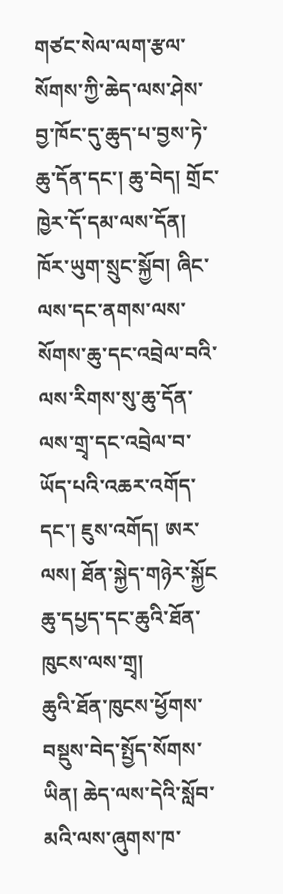གཙང་སེལ་ལག་རྩལ་སོགས་ཀྱི་ཆེད་ལས་ཤེས་བྱ་ཁོང་དུ་ཆུད་པ་བྱས་ཏེ་ཆུ་དོན་དང་། ཆུ་བེད། གྲོང་ཁྱེར་དོ་དམ་ལས་དོན། ཁོར་ཡུག་སྲུང་སྐྱོབ། ཞིང་ལས་དང་ནགས་ལས་སོགས་ཆུ་དང་འབྲེལ་བའི་ལས་རིགས་སུ་ཆུ་དོན་ལས་གྲྭ་དང་འབྲེལ་བ་ཡོད་པའི་འཆར་འགོད་དང་། ཇུས་འགོད། ཨར་ལས། ཐོན་སྐྱེད་གཉེར་སྐྱོང
ཆུ་དཔྱད་དང་ཆུའི་ཐོན་ཁུངས་ལས་གྲྭ།
ཆུའི་ཐོན་ཁུངས་ཕྱོགས་བསྡུས་བེད་སྤྱོད་སོགས་ཡིན། ཆེད་ལས་དེའི་སློབ་མའི་ལས་ཞུགས་ཁ་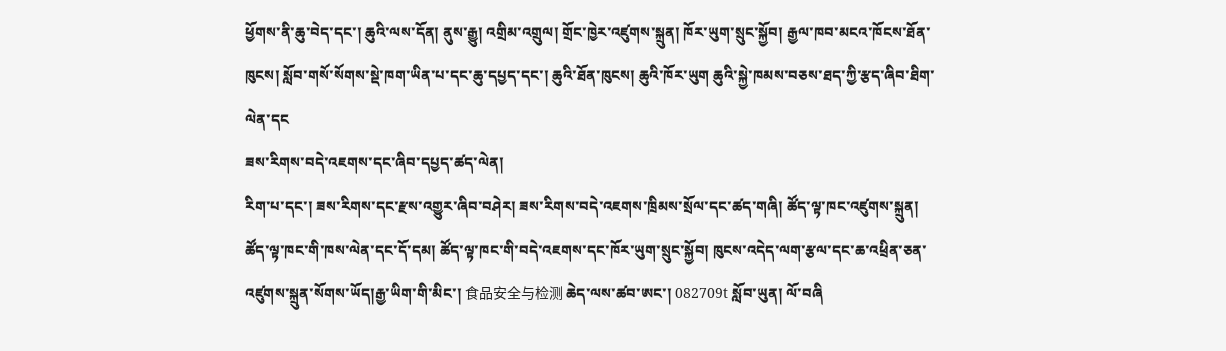ཕྱོགས་ནི་ཆུ་བེད་དང་། ཆུའི་ལས་དོན། ནུས་རྒྱུ། འགྲིམ་འགྲུལ། གྲོང་ཁྱེར་འཛུགས་སྐྲུན། ཁོར་ཡུག་སྲུང་སྐྱོབ། རྒྱལ་ཁབ་མངའ་ཁོངས་ཐོན་ཁུངས། སློབ་གསོ་སོགས་སྡེ་ཁག་ཡིན་པ་དང་ཆུ་དཔྱད་དང་། ཆུའི་ཐོན་ཁུངས། ཆུའི་ཁོར་ཡུག ཆུའི་སྐྱེ་ཁམས་བཅས་ཐད་ཀྱི་རྩད་ཞིབ་ཐིག་ལེན་དང
ཟས་རིགས་བདེ་འཇགས་དང་ཞིབ་དཔྱད་ཚད་ལེན།
རིག་པ་དང་། ཟས་རིགས་དང་རྫས་འགྱུར་ཞིབ་བཤེར། ཟས་རིགས་བདེ་འཇགས་ཁྲིམས་སྲོལ་དང་ཚད་གཞི། ཚོད་ལྟ་ཁང་འཛུགས་སྐྲུན། ཚོད་ལྟ་ཁང་གི་ཁས་ལེན་དང་དོ་དམ། ཚོད་ལྟ་ཁང་གི་བདེ་འཇགས་དང་ཁོར་ཡུག་སྲུང་སྐྱོབ། ཁུངས་འདེད་ལག་རྩལ་དང་ཆ་འཕྲིན་ཅན་འཛུགས་སྐྲུན་སོགས་ཡོད།རྒྱ་ཡིག་གི་མིང་། 食品安全与检测 ཆེད་ལས་ཚབ་ཨང་། 082709t སློབ་ཡུན། ལོ་བཞི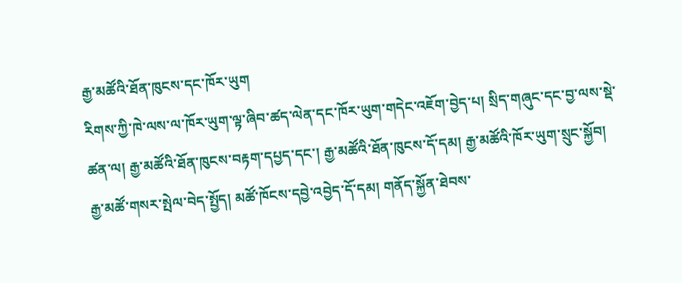རྒྱ་མཚོའི་ཐོན་ཁུངས་དང་ཁོར་ཡུག
རིགས་ཀྱི་ཁེ་ལས་ལ་ཁོར་ཡུག་ལྟ་ཞིབ་ཚད་ལེན་དང་ཁོར་ཡུག་གདེང་འཇོག་བྱེད་པ། སྲིད་གཞུང་དང་བྱ་ལས་སྡེ་ཚན་ལ། རྒྱ་མཚོའི་ཐོན་ཁུངས་བརྟག་དཔྱད་དང་། རྒྱ་མཚོའི་ཐོན་ཁུངས་དོ་དམ། རྒྱ་མཚོའི་ཁོར་ཡུག་སྲུང་སྐྱོབ། རྒྱ་མཚོ་གསར་སྤེལ་བེད་སྤྱོད། མཚོ་ཁོངས་དབྱེ་འབྱེད་དོ་དམ། གནོད་སྐྱོན་ཐེབས་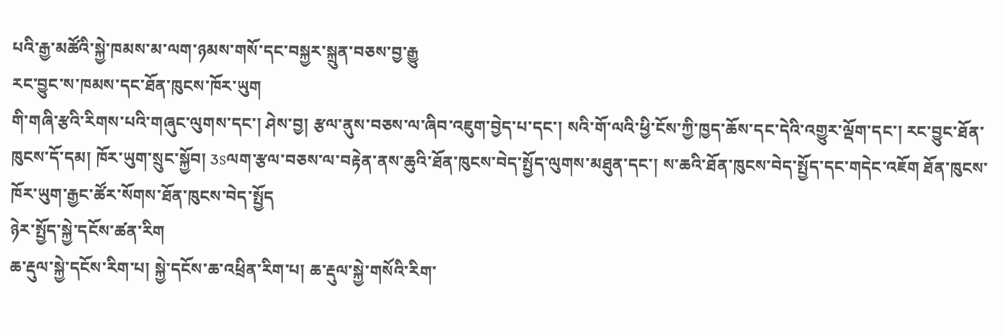པའི་རྒྱ་མཚོའི་སྐྱེ་ཁམས་མ་ལག་ཉམས་གསོ་དང་བསྐྱར་སྐྲུན་བཅས་བྱ་རྒྱུ
རང་བྱུང་ས་ཁམས་དང་ཐོན་ཁུངས་ཁོར་ཡུག
གི་གཞི་རྩའི་རིགས་པའི་གཞུང་ལུགས་དང་། ཤེས་བྱ། རྩལ་ནུས་བཅས་ལ་ཞིབ་འཇུག་བྱེད་པ་དང་། སའི་གོ་ལའི་ཕྱི་ངོས་ཀྱི་ཁྱད་ཆོས་དང་དེའི་འགྱུར་ལྡོག་དང་། རང་བྱུང་ཐོན་ཁུངས་དོ་དམ། ཁོར་ཡུག་སྲུང་སྐྱོབ། 3sལག་རྩལ་བཅས་ལ་བརྟེན་ནས་ཆུའི་ཐོན་ཁུངས་བེད་སྤྱོད་ལུགས་མཐུན་དང་། ས་ཆའི་ཐོན་ཁུངས་བེད་སྤྱོད་དང་གདེང་འཇོག ཐོན་ཁུངས་ཁོར་ཡུག་རྒྱང་ཚོར་སོགས་ཐོན་ཁུངས་བེད་སྤྱོད
ཉེར་སྤྱོད་སྐྱེ་དངོས་ཚན་རིག
ཆ་རྡུལ་སྐྱེ་དངོས་རིག་པ། སྐྱེ་དངོས་ཆ་འཕྲིན་རིག་པ། ཆ་རྡུལ་སྐྱེ་གསོའི་རིག་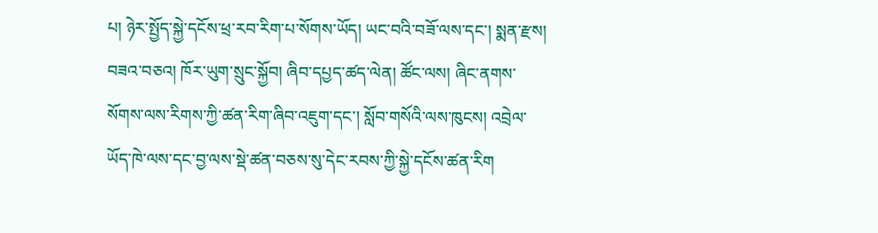པ། ཉེར་སྤྱོད་སྐྱེ་དངོས་ཕྲ་རབ་རིག་པ་སོགས་ཡོད། ཡང་བའི་བཟོ་ལས་དང་། སྨན་རྫས། བཟའ་བཅའ། ཁོར་ཡུག་སྲུང་སྐྱོབ། ཞིབ་དཔྱད་ཚད་ལེན། ཚོང་ལས། ཞིང་ནགས་སོགས་ལས་རིགས་ཀྱི་ཚན་རིག་ཞིབ་འཇུག་དང་། སློབ་གསོའི་ལས་ཁུངས། འབྲེལ་ཡོད་ཁེ་ལས་དང་བྱ་ལས་སྡེ་ཚན་བཅས་སུ་དེང་རབས་ཀྱི་སྐྱེ་དངོས་ཚན་རིག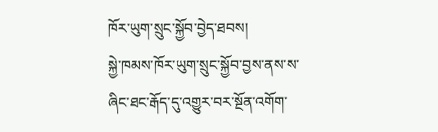ཁོར་ཡུག་སྲུང་སྐྱོབ་བྱེད་ཐབས།
སྐྱེ་ཁམས་ཁོར་ཡུག་སྲུང་སྐྱོབ་བྱས་ནས་ས་ཞིང་ཐང་རྒོད་དུ་འགྱུར་བར་སྔོན་འགོག་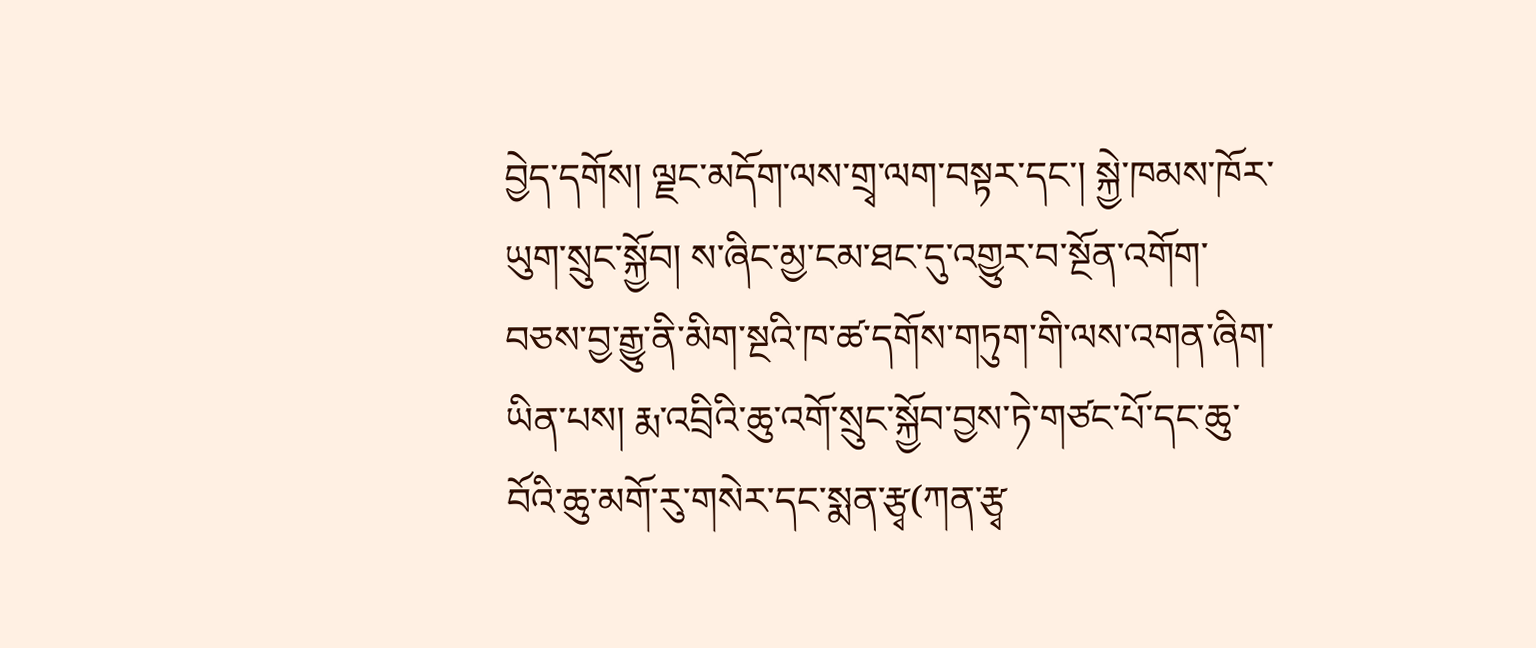བྱེད་དགོས། ལྗང་མདོག་ལས་གྲྭ་ལག་བསྟར་དང་། སྐྱེ་ཁམས་ཁོར་ཡུག་སྲུང་སྐྱོབ། ས་ཞིང་མྱ་ངམ་ཐང་དུ་འགྱུར་བ་སྔོན་འགོག་བཅས་བྱ་རྒྱུ་ནི་མིག་སྔའི་ཁ་ཚ་དགོས་གཏུག་གི་ལས་འགན་ཞིག་ཡིན་པས། རྨ་འབྲིའི་ཆུ་འགོ་སྲུང་སྐྱོབ་བྱས་ཏེ་གཙང་པོ་དང་ཆུ་བོའི་ཆུ་མགོ་རུ་གསེར་དང་སྨན་རྩྭ(ཀན་རྩྭ